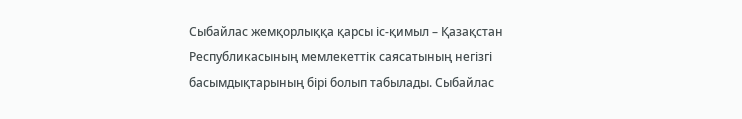Сыбайлас жемқорлыққа қарсы іс-қимыл – Қазақстан Республикасының мемлекеттік саясатының негізгі басымдықтарының бірі болып табылады. Сыбайлас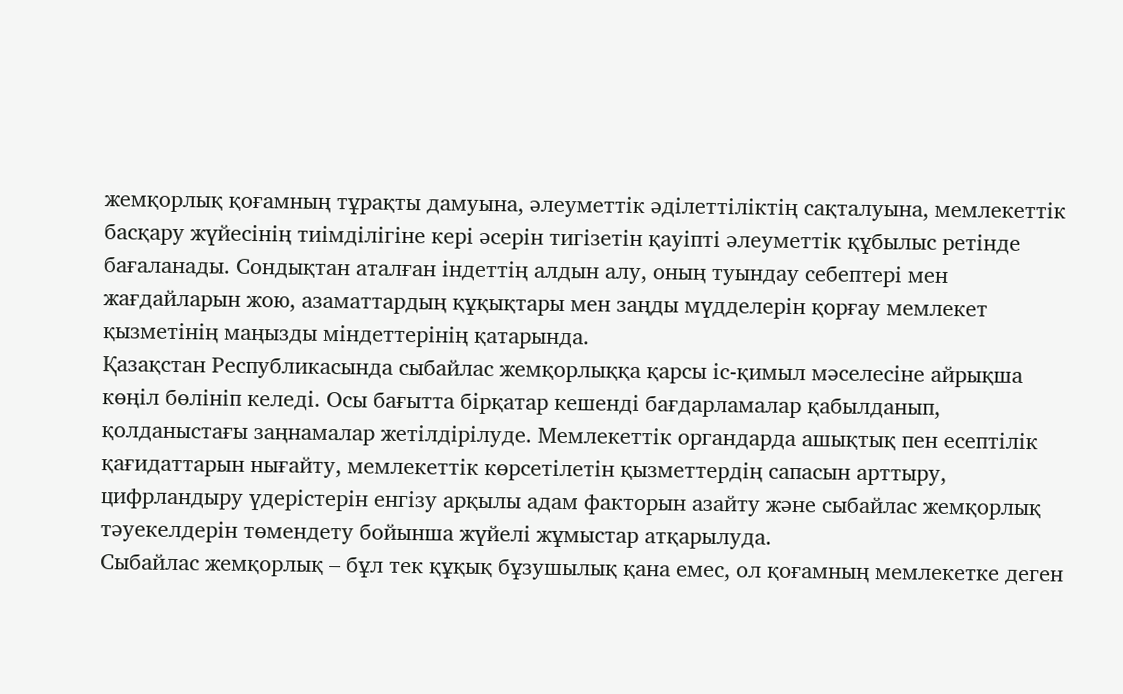жемқорлық қоғамның тұрақты дамуына, әлеуметтік әділеттіліктің сақталуына, мемлекеттік басқару жүйесінің тиімділігіне кері әсерін тигізетін қауіпті әлеуметтік құбылыс ретінде бағаланады. Сондықтан аталған індеттің алдын алу, оның туындау себептері мен жағдайларын жою, азаматтардың құқықтары мен заңды мүдделерін қорғау мемлекет қызметінің маңызды міндеттерінің қатарында.
Қазақстан Республикасында сыбайлас жемқорлыққа қарсы іс-қимыл мәселесіне айрықша көңіл бөлініп келеді. Осы бағытта бірқатар кешенді бағдарламалар қабылданып, қолданыстағы заңнамалар жетілдірілуде. Мемлекеттік органдарда ашықтық пен есептілік қағидаттарын нығайту, мемлекеттік көрсетілетін қызметтердің сапасын арттыру, цифрландыру үдерістерін енгізу арқылы адам факторын азайту және сыбайлас жемқорлық тәуекелдерін төмендету бойынша жүйелі жұмыстар атқарылуда.
Сыбайлас жемқорлық – бұл тек құқық бұзушылық қана емес, ол қоғамның мемлекетке деген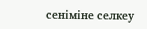сеніміне селкеу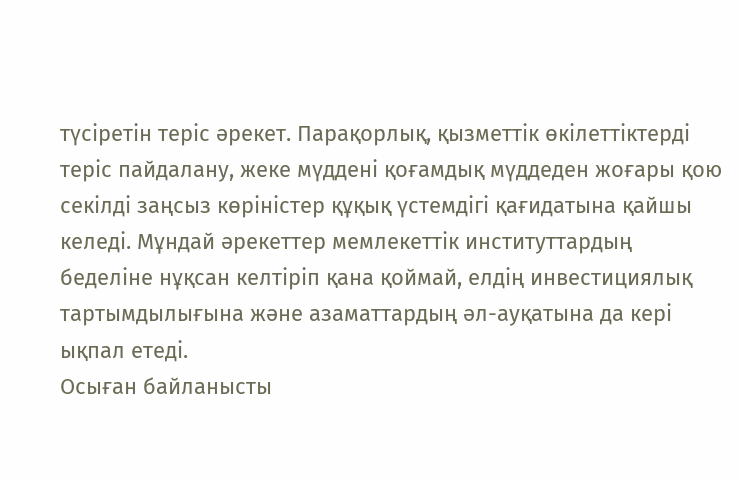түсіретін теріс әрекет. Парақорлық, қызметтік өкілеттіктерді теріс пайдалану, жеке мүддені қоғамдық мүддеден жоғары қою секілді заңсыз көріністер құқық үстемдігі қағидатына қайшы келеді. Мұндай әрекеттер мемлекеттік институттардың беделіне нұқсан келтіріп қана қоймай, елдің инвестициялық тартымдылығына және азаматтардың әл-ауқатына да кері ықпал етеді.
Осыған байланысты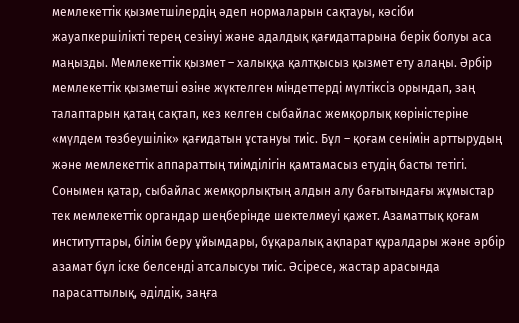мемлекеттік қызметшілердің әдеп нормаларын сақтауы, кәсіби жауапкершілікті терең сезінуі және адалдық қағидаттарына берік болуы аса маңызды. Мемлекеттік қызмет – халыққа қалтқысыз қызмет ету алаңы. Әрбір мемлекеттік қызметші өзіне жүктелген міндеттерді мүлтіксіз орындап, заң талаптарын қатаң сақтап, кез келген сыбайлас жемқорлық көріністеріне «мүлдем төзбеушілік» қағидатын ұстануы тиіс. Бұл – қоғам сенімін арттырудың және мемлекеттік аппараттың тиімділігін қамтамасыз етудің басты тетігі.
Сонымен қатар, сыбайлас жемқорлықтың алдын алу бағытындағы жұмыстар тек мемлекеттік органдар шеңберінде шектелмеуі қажет. Азаматтық қоғам институттары, білім беру ұйымдары, бұқаралық ақпарат құралдары және әрбір азамат бұл іске белсенді атсалысуы тиіс. Әсіресе, жастар арасында парасаттылық, әділдік, заңға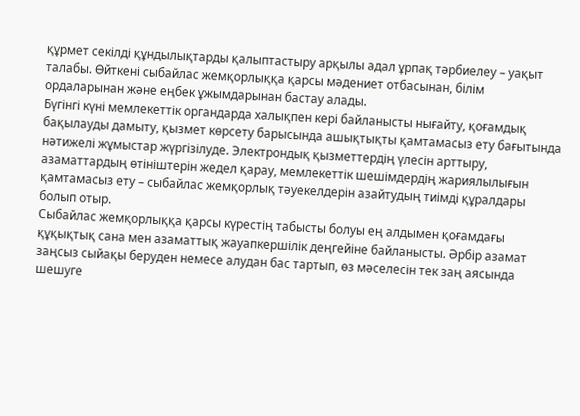құрмет секілді құндылықтарды қалыптастыру арқылы адал ұрпақ тәрбиелеу – уақыт талабы. Өйткені сыбайлас жемқорлыққа қарсы мәдениет отбасынан, білім ордаларынан және еңбек ұжымдарынан бастау алады.
Бүгінгі күні мемлекеттік органдарда халықпен кері байланысты нығайту, қоғамдық бақылауды дамыту, қызмет көрсету барысында ашықтықты қамтамасыз ету бағытында нәтижелі жұмыстар жүргізілуде. Электрондық қызметтердің үлесін арттыру, азаматтардың өтініштерін жедел қарау, мемлекеттік шешімдердің жариялылығын қамтамасыз ету – сыбайлас жемқорлық тәуекелдерін азайтудың тиімді құралдары болып отыр.
Сыбайлас жемқорлыққа қарсы күрестің табысты болуы ең алдымен қоғамдағы құқықтық сана мен азаматтық жауапкершілік деңгейіне байланысты. Әрбір азамат заңсыз сыйақы беруден немесе алудан бас тартып, өз мәселесін тек заң аясында шешуге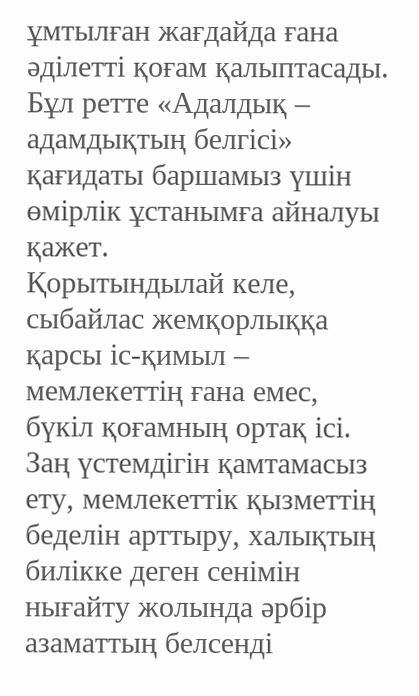ұмтылған жағдайда ғана әділетті қоғам қалыптасады. Бұл ретте «Адалдық – адамдықтың белгісі» қағидаты баршамыз үшін өмірлік ұстанымға айналуы қажет.
Қорытындылай келе, сыбайлас жемқорлыққа қарсы іс-қимыл – мемлекеттің ғана емес, бүкіл қоғамның ортақ ісі. Заң үстемдігін қамтамасыз ету, мемлекеттік қызметтің беделін арттыру, халықтың билікке деген сенімін нығайту жолында әрбір азаматтың белсенді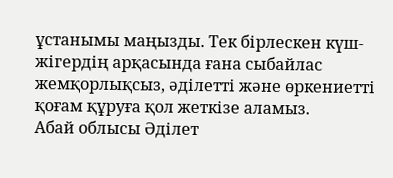ұстанымы маңызды. Тек бірлескен күш-жігердің арқасында ғана сыбайлас жемқорлықсыз, әділетті және өркениетті қоғам құруға қол жеткізе аламыз.
Абай облысы Әділет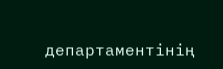департаментінің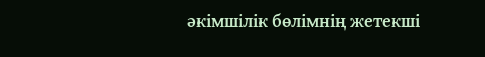әкімшілік бөлімнің жетекші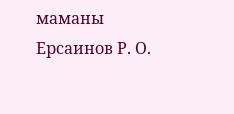маманы Ерсаинов Р. О.